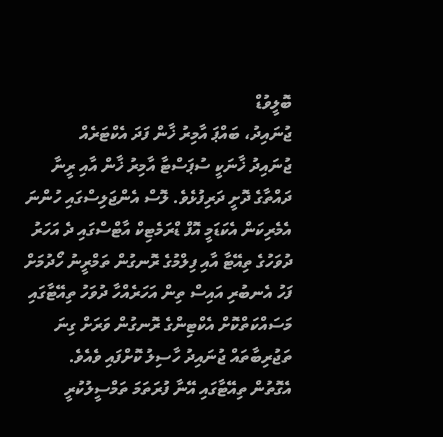ބޮލީވުޑް
ޖުނައިދު، ބައްޕަ އާމިރު ޚާން ފަދަ އެކްޓަރެއް
ޖުނައިދު ޚާނަކީ ސުޕަސްޓާ އާމިރު ޚާން އާއި ރީނާ ދައްތާގެ ދޮށީ ދަރިފުޅެވެ. ލޮސް އެންޖަލިސްގައި ހުންނަ އެމެރިކަން އެކަޑަމީ އޮފް ޑްރަމެޓިކް އާޓްސްގައި ދެ އަހަރު ދުވަހުގެ ތިއޭޓާ އާއި ފިލްމުގެ ރޮނގުން ތަމްރީނު ހޯދުމަށް ފަހު އެނބުރި އައިސް ތިން އަހަރެއްހާ ދުވަހު ތިއޭޓާގައި މަސައްކަތްކޮށް އެކްޓިންގެ ރޮނގުން ވަރަށް ގިނަ ތަޖުރިބާތައް ޖުނައިދު ހާސިލު ކޮށްފައި ވެއެވެ.
އެގޮތުން ތިއޭޓާގައި އޭނާ ފުރަތަމަ ތަމްސީލުކުރީ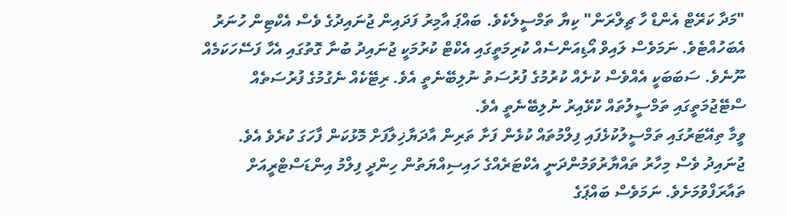"މަދާ ކަރޭޓް އެންޑް ހާ ޗިލްރަން" ކިޔާ ތަމްސީލެކެވެ. ބައްޕަ އާމިރު ފަދައިން ޖުނައިދުގެ ވެސް އެކްޓިން ހުނަރު އެބަހުއްޓެވެ. ނަމަވެސް ލައިވް އޯޑިއަންސެއް ކުރިމަތީގައި އެކްޓް ކުރުމަކީ ޖުނައިދު ބުނާ ގޮތުގައި އެހާ ފަސޭހަކަމެއް ނޫނެވެ. ސަބަބަކީ އެއްވެސް ކުށެއް ކުރުމުގެ ފުރުސަތު ނުލިބޭނެތީ އެވެ. ރިޓޭކެއް ނެގުމުގެ ފުރުސަތެއް ސްޓޭޖުމަތީގައި ތަމްސީލުތައް ކުޅޭއިރު ނުލިބޭނެތީ އެވެ.
ވީމާ ތިއޭޓަރުގައި ތަމްސީލުކުޅެފައި ފިލްމުތައް ކުޅެން ފަށާ ތަރިން އާދަޔާޚިލާފަށް މޮޅުކަން ފާހަގަ ކުރެވެ އެވެ.
ޖުނައިދު ވެސް މިހާރު ތައްޔާރުވަމުންދަނީ އެކްޓަރެއްގެ ހައިސިއްޔަތުން ހިންދީ ފިލްމު އިންޑަސްޓްރީއަށް ތައާރަފްވުމަށެވެ. ނަމަވެސް ބައްޕަގެ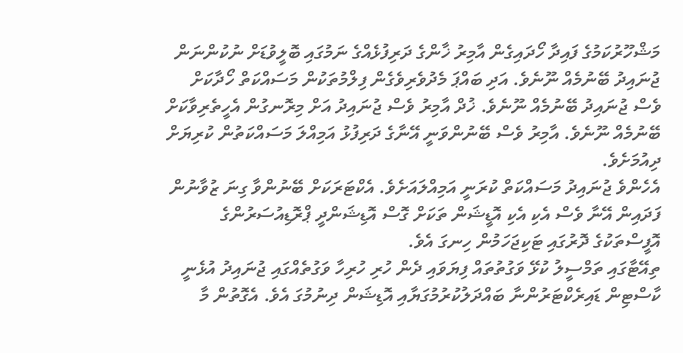މަޝްހޫރުކަމުގެ ފައިދާ ހޯދައިގެން އާމިރު ޚާންގެ ދަރިފުޅެއްގެ ނަމުގައި ބޮލީވުޑަށް ނުކުންނަން ޖުނައިދު ބޭނުމެއް ނޫނެވެ. އަދި ބައްޕަ މެދުވެރިވެގެން ފިލްމުތަކުން މަސައްކަތް ހޯދާކަށް ވެސް ޖުނައިދު ބޭނުމެއް ނޫނެވެ. ޚުދް އާމިރު ވެސް ޖުނައިދު އަށް މިރޮނގުން އެހީތެރިވާކަށް ބޭނުމެއް ނޫނެވެ. އާމިރު ވެސް ބޭނުންވަނީ އޭނާގެ ދަރިފުޅު އަމިއްލަ މަސައްކަތުން ކުރިޔަށް ދިއުމަށެވެ.
އެހެންވެ ޖުނައިދު މަސައްކަތް ކުރަނީ އަމިއްލައަށެވެ. އެކްޓަރަކަށް ބޭނުންވާ ގިނަ ޒުވާނުން ފަދައިން އޭނާ ވެސް އެކި އެކި އޮޑީޝަން ތަކަށް ގޮސް އޮޑިޝަންދީ ޕްރޮޑިއުސަރުންގެ އޮފީސްތަކުގެ ދޮރުގައި ޓަކިޖަހަމުން ހިނގަ އެވެ.
ތިއޭޓާގައި ތަމްސީލު ކުޅޭ ވަގުތުތައް ފިޔަވައި ދެން ހުރި ހުރިހާ ވަގުތެއްގައި ޖުނައިދު އުޅެނީ ކާސްޓިން ޑައިރެކްޓަރުންނާ ބައްދަލުކުރުމުގަޔާއި އޮޑިޝަން ދިނުމުގަ އެވެ. އެގޮތުން މާ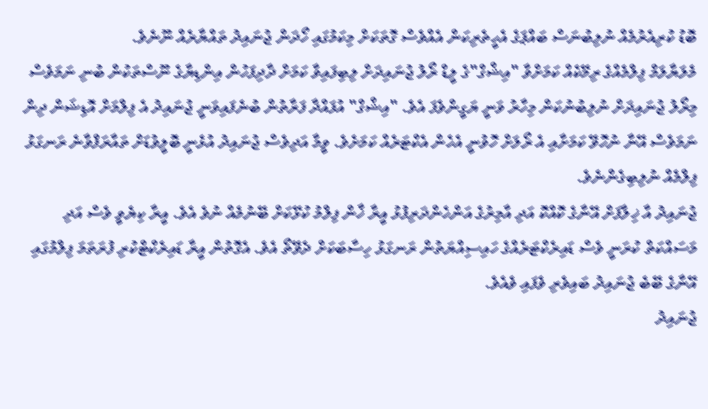ބޮޑު ކުރިއެރުމެއް ނުލިބުނަސް ބައްޕަގެ އެހީތެރިކަން އެއްވެސް ގޮތަކަށް މިކަމުގައި ހޯދަން ޖުނައިދު ތައްޔާރެއް ނޫނެވެ.
މެލަޔާލަމް ފިލްމެއްގެ ރިމޭކެއް ކަމަށްވާ "އިޝްގް"ގެ ލީޑް ރޯލު ޖުނައިދަށް ލިބިފައިވާ ކަމަށް ދާދިފަހުން އިންޑިޔާގެ ނޫސްތަކުން ބުނި ނަމަވެސް މިރޯލު ޖުނައިދަށް ނުލިބުނުކަން މިހާރު ވަނީ ޔަގީންވެފަ އެވެ. "އިޝްގް" އުފައްދާ ފަރާތުން ބުނެފައިވަނީ ޖުނައިދު އެ ފިލްމަށް އޮޑިޝަން ދިން ނަމަވެސް އޭނާ ނުހޮވޭ ކަމަށާއި އެ ރޯލަށް ހޮވުނީ އެހެން އެކްޓަރެއް ކަމަށެވެ. ވީމާ އަދިވެސް ޖުނައިދު އުޅެނީ ބޮލީވުޑަށް ތައާރަފްވާނެ ރަނގަޅު ފިލްމެއް ނުލިބިގެންނެވެ.
ޖުނައިދު އާ ޚިލާފަށް އޭނާގެ ކޮއްކޮ އަދި އާމިރުގެ އަންހެންދަރިފުޅު އީރާ ޚާން ފިލްމު ކުޅޭކަށް ބޭނުމެއް ނުވެ އެވެ. އީރާ ކިޔެވީ ވެސް އަދި މަސައްކަތް ކުރަނީ ވެސް ޑައިރެކްޓަރެއްގެ ހައިސިއްޔަތުން ރަނގަޅު ހިސާބަކަށް ދެވޭތޯ އެވެ. އެގޮތުން އީރާ ޑައިރެކްޓްކުރި ފުރަތަމަ ފިލްމުގައި އޭނާގެ ބޭބެ ޖުނައިދު ބައިވެރި ވެފައި ވެއެވެ.
ޖުނައިދު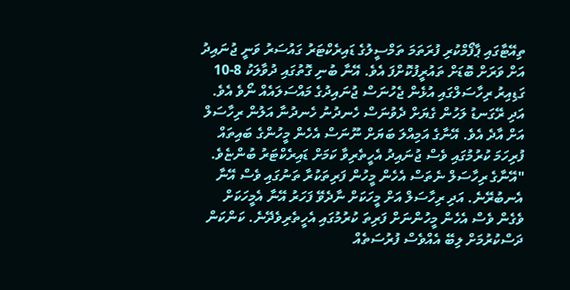ތިއޭޓާގައި ޕާފޯމްކުރި ފުރަތަމަ ތަމްސީލުގެ ޑައިރެކްޓަރު ގައުސަރު ވަނީ ޖުނައިދު އަށް ވަރަށް ބޮޑަށް ތައުރީފުކޮށްފަ އެވެ. އޭނާ ބުނި ގޮތުގައި ދުވާލަކު 8-10 ގަޑިއިރު ރިހާސަލްގައި އުޅެން ޖެހުނަސް ޖުނައިދުގެ މައްސަލައެއް ނޯވެ އެވެ. އަދި ރޭގަނޑު ލަހުން ގެޔަށް ދެވުނަސް ހެނދުނު ހެނދުނާ އަލުން ރިހާސަލް އަށް އާދެ އެވެ. އޭނާގެ އަމިއްލަ ބަޔަށް ނޫނަސް އެހެން މީހުންގެ ބައިތައް ފުރިހަމަ ކުރުމުގައި ވެސް ޖުނައިދު އެހީތެރިވާ ކަމަށް ޑައިރެކްޓަރު ބުންޏެވެ.
"އޭނާގެ ރިހާސަލް ނެތަސް އެހެން މީހުން ފަރިތަކުރާ ތަނުގައި ވެސް އޭނާ އެނބުރޭނެ. އަދި ރިހާސަލް އަށް މީހަކަށް ނާދެވޭ ފަހަރު އޭނާ އެމީހަކަށް ވެގެން ވެސް އެހެން މީހުންނަށް ފަރިތަ ކުރުމުގައި އެހީތެރިވެދޭނެ. ކަންކަން ދަސްކުރުމަށް ލިބޭ އެއްވެސް ފުރުސަތެއް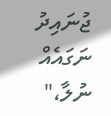ޖުނައިދު ނަގައެއް ނުލާ،"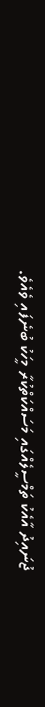ޖުނައިދު އާއެކު ތަމްސީލެއްގައި މަސައްކަތްކުރާ މީހަކު ބުނެފައި ވެއެވެ.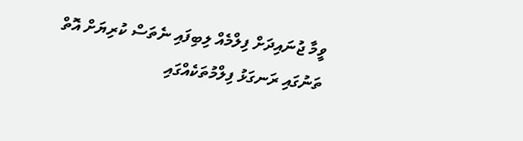ވީމާ ޖުނައިދަށް ފިލްމެއް ލިބިފައި ނެތަސް ކުރިޔަށް އޮތް ތަނުގައި ރަނގަޅު ފިލްމުތަކެއްގައި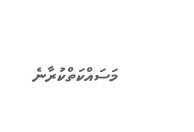މަސައްކަތްކުރާނެ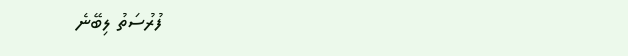ފުރުސަތު ލިބޭނެ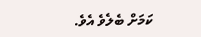ކަމަށް ބެލެވެ އެވެ.